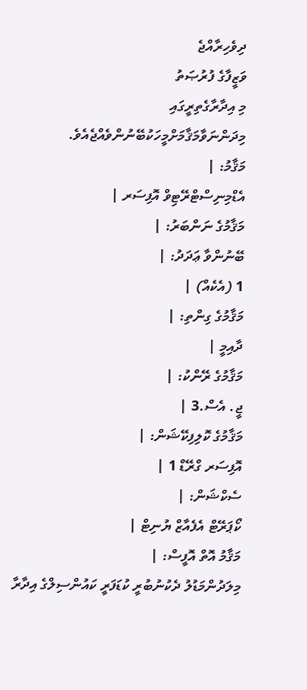ދިވެހިރާއްޖެ
ވަޒީފާގެ ފުރުޞަތު
މި އިދާރާގެތިރީގައި މިދަންނަވާމަޤާމަށްމީހަކުބޭނުންވެއްޖެއެވެ.
މަޤާމު: |
އެޑްމިނިސްޓްރޭޓިވް އޮފިސަރ |
މަޤާމުގެ ނަންބަރު: |
ބޭނުންވާ ޢަދަދު: |
1 (އެކެއް) |
މަޤާމުގެ ގިންތި: |
ދާއިމީ |
މަޤާމުގެ ރޭންކު: |
ޖީ. އެސް.3 |
މަޤާމުގެ ކޮލިފިކޭޝަން: |
އޮފިސަރ ގްރޭޑް 1 |
ސެކްޝަން: |
ކޯޕަރޭޓް އެފެއާޒް ޔުނިޓް |
މަޤާމު އޮތް އޮފީސް: |
މިލަދުންމަޑުލު ދެކުނުބުރީ ކުޑަފަރީ ކައުންސިލްގެ އިދާރާ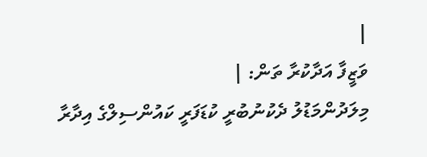|
ވަޒީފާ އަދާކުރާ ތަން: |
މިލަދުންމަޑުލު ދެކުނުބުރީ ކުޑަފަރީ ކައުންސިލްގެ އިދާރާ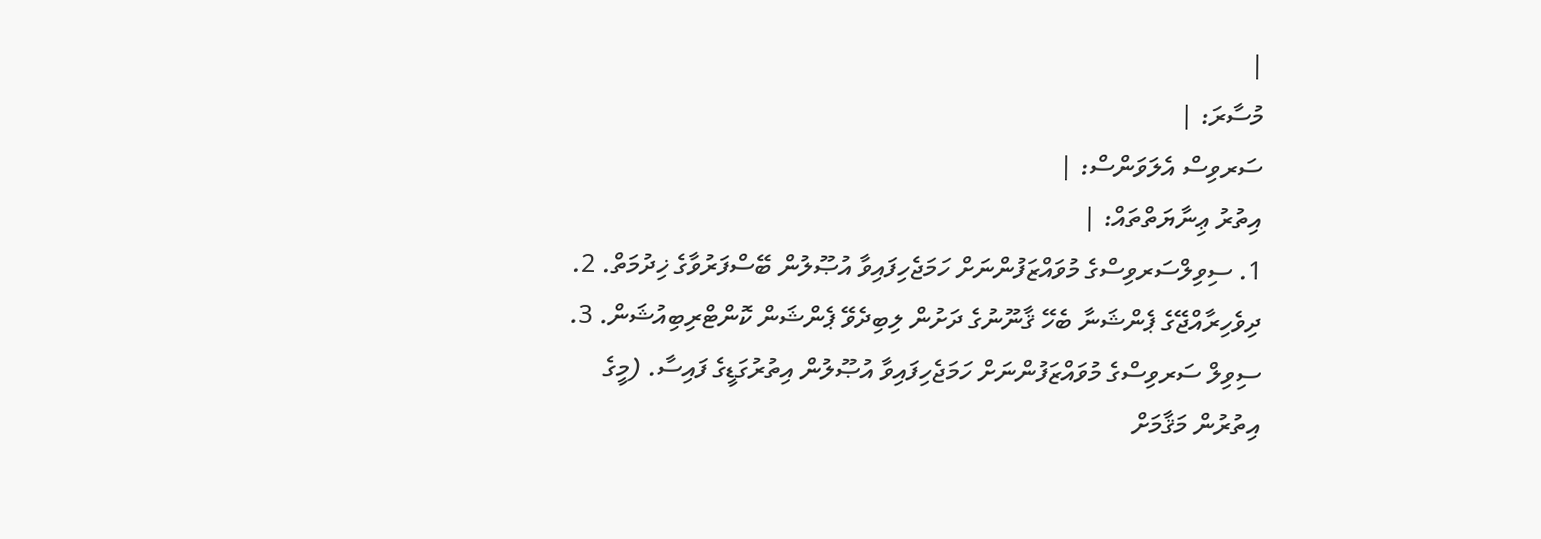|
މުސާރަ: |
ސަރވިސް އެލަވަންސް: |
އިތުރު ޢިނާޔަތްތައް: |
1. ސިވިލްސަރވިސްގެ މުވައްޒަފުންނަށް ހަމަޖެހިފައިވާ އުޞޫލުން ބޭސްފަރުވާގެ ޚިދުމަތް. 2. ދިވެހިރާއްޖޭގެ ޕެންޝަނާ ބެހޭ ޤާނޫނުގެ ދަށުން ލިބިދެވޭ ޕެންޝަން ކޮންޓްރިބިއުޝަން. 3. ސިވިލް ސަރވިސްގެ މުވައްޒަފުންނަށް ހަމަޖެހިފައިވާ އުޞޫލުން އިތުރުގަޑީގެ ފައިސާ. (މީގެ އިތުރުން މަޤާމަށް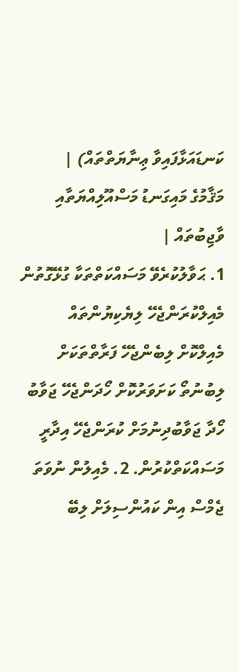ކަނޑައަޅާފައިވާ ޢިނާޔަތްތައް) |
މަޤާމުގެ މައިގަނޑު މަސްއޫލިއްޔަތާއި ވާޖިބުތައް |
1. ޙަވާލުކުރެވޭ މަސައްކަތްތަކާ ގުޅޭގޮތުން މެއިލްކުރަންޖެހޭ ލިޔެކިޔުންތައް މެއިލްކޮށް ލިބެންޖެހޭ ފަރާތްތަކަށް ލިބުނުތޯ ކަށަވަރުކޮށް ހޯދަންޖެހޭ ޖަވާބު ހޯދާ ޖަވާބުދިނުމަށް ކުރަންޖެހޭ އިދާރީ މަސައްކަތްކުރުން. 2. މެއިލުން ނުވަތަ ޖެމްސް އިން ކައުންސިލަށް ލިބޭ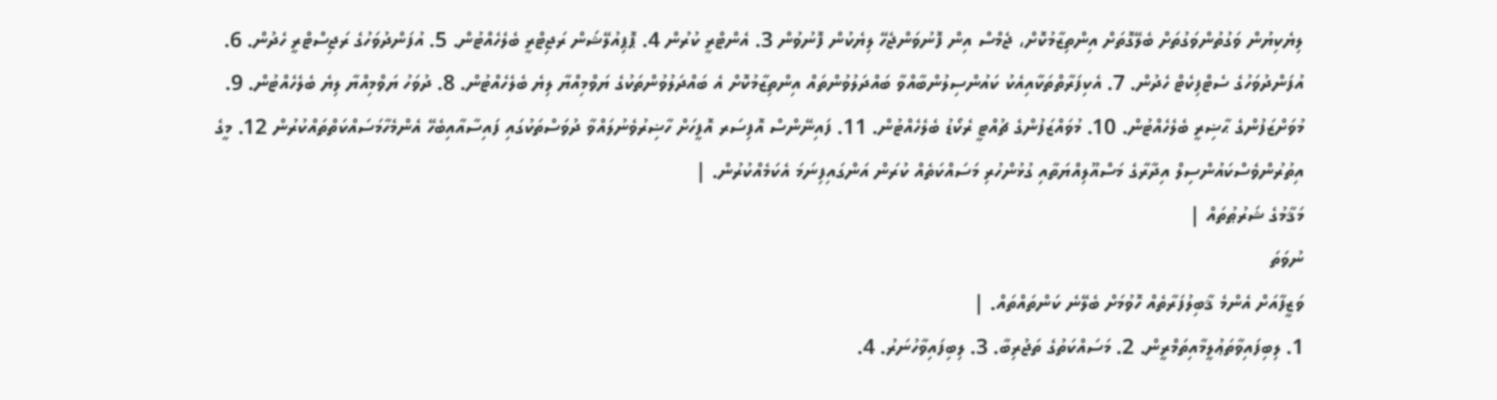ލިޔެކިޔުން ވަގުތުންވަގުތަށް ބެލޭގޮތަށް އިންތިޒާމުކޮށް، ޖެމްސް އިން ފޮނުވަންޖެހޭ ލިޔެކުން ފޮނުވުން 3. އެންޓްރީ ކުރުން 4. ޕޮޕިއުލޭޝަން ރަޖިޓްރީ ބެލެހެއްޓުން. 5. އުފަންދުވަހުގެ ރަޖިސްޓްރީ ހެދުން. 6. އުފަންދުވަހުގެ ސެޓްފިކެޓް ހެދުން. 7. އެކިފަރާތްތަކާއިއެކު ކައުންސިލުންބާއްވާ ބައްދަލުވުންތައް އިންތިޒާމުކޮށް އެ ބައްދަލުވުންތަކުގެ ޔަވްމިއްޔާ ލިޔެ ބެލެހެއްޓުން. 8. ދުވަހު ޔަވްމިއްޔާ ލިޔެ ބެލެހެއްޓުން. 9. މުވަށްޒަފުންގެ ޙާޟިރީ ބެލެހެއްޓުން. 10. މުވައްޒަފުންގެ ޗުއްޓީ ރެކޯޑު ބެލެހެއްޓުން. 11. ފައިނޭންސް އޮފިސަރ އޮފީހަށް ހާޟިރުވެނުލައްވާ ދުވަސްތަކުގައި ފައިސާއާއިބެހޭ އެންމެހާމަސައްކަތްތައްކުރުން 12. މީގެ އިތުރުންވެސްކައުންސިލް އިދާރާގެ މަސްއޫލިއްޔަތާއި ގުޅުންހުރި މަސައްކަތެއް ކުރަން އަންގައިފިނަމަ އެކަމެއްކުރުން. |
މަޤާމުގެ ޝަރުޠުތައް |
ނުވަތަ
ވަޒީފާއަށް އެންމެ ޤާބިލުފަރާތެއް ހޮވުމަށް ބެލޭނެ ކަންތައްތައް. |
1. ލިބިފައިވާތަޢުލީމާއިތަމްރީން. 2. މަސައްކަތުގެ ތަޖުރިބާ. 3. ލިބިފައިވާހުނަރު. 4.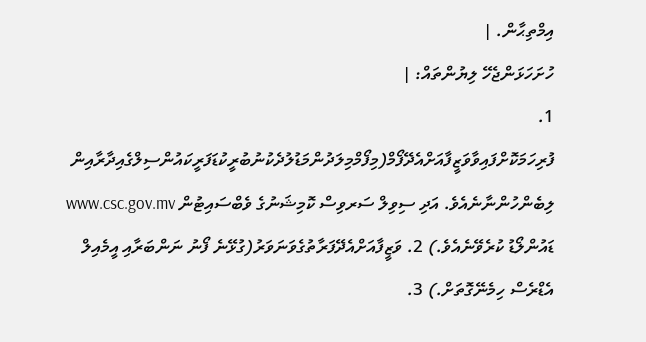އިމްތިޙާން. |
ހުށަހަޅަންޖެހޭ ލިޔުންތައް: |
1. ފުރިހަމަކޮށްފައިވާވަޒީފާއަށްއެދޭފޯމް(މިފޯމްމިލަދުންމަޑުލުދެކުނުބުރީކުޑަފަރީކައުންސިލްގެއިދާރާއިން ލިބެންހުންނާނެއެވެ. އަދި ސިވިލް ސަރވިސް ކޮމިޝަނުގެ ވެބްސައިޓުން www.csc.gov.mv ޑައުންލޯޑު ކުރެވޭނެއެވެ.) 2. ވަޒީފާއަށްއެދޭފަރާތުގެވަނަވަރު(ގުޅޭނެ ފޯނު ނަންބަރާއި އީމެއިލް އެޑްރެސް ހިމެނޭގޮތަށް.) 3.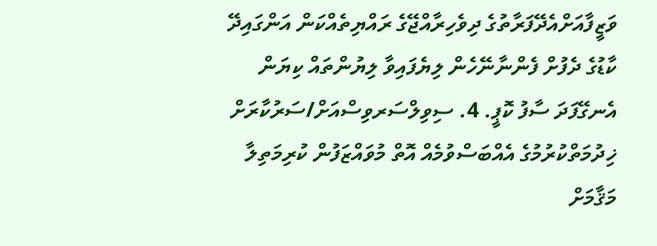ވަޒީފާއަށްއެދޭފަރާތުގެ ދިވެހިރާއްޖޭގެ ރައްޔިތެއްކަން އަންގައިދޭ ކާޑުގެ ދެފުށް ފެންނާނޭހެން ލިޔެފައިވާ ލިޔުންތައް ކިޔަން އެނގޭފަދަ ސާފު ކޮޕީ. 4. ސިވިލްސަރވިސްއަށް/ސަރުކާރަށް ޚިދުމަތްކުރުމުގެ އެއްބަސްވުމެއް އޮތް މުވައްޒަފުން ކުރިމަތިލާ މަޤާމަށް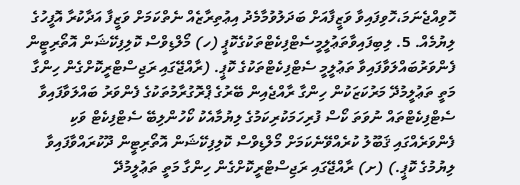ހޮވިއްޖެނަމަ،ހޮވިފައިވާ ވަޒީފާއަށް ބަދަލުވުމާމެދު އިޢުތިރާޒެއް ނެތްކަމަށް ވަޒީފާ އަދާކުރާ އޮފީހުގެ ލިޔުމެއް. 5. ލިބިފައިވާތަޢުލީމީސެޓްފިކެޓްތަކުގެކޮޕީ (ހ) މޯލްޑިވްސް ކޮލިފިކޭޝަން އޮތޯރިޓީން ފެންވަރުބައްލަވާފައިވާ ތަޢުލީމީ ސެޓްފިކެޓްތަކުގެ ކޮޕީ. (ރާއްޖޭގައި ރަޖިސްޓްރީކޮށްގެން ހިންގާ މަތީ ތަޢުލީމުދޭ މަރުކަޒަކުން ހިންގާ ރާއްޖެއިން ބޭރުގެ ޕްރޮގުރާމުތަކުގެ ފެންވަރު ބައްލަވާފައިވާ ސެޓްފިކެޓްތައް ނުވަތަ ކޯސް ފުރިހަމަކުރިކަމުގެ ލިޔުމާއެކު ކޯހުންލިބޭ ސެޓްފިކެޓް ވަކި ފެންވަރެއްގައި ޤަބޫލު ކުރެއްވޭނެކަމަށް މޯލްޑިވްސް ކޮލިފިކޭޝަން އޮތޯރިޓީން ދޫކުރައްވާފައިވާ ލިޔުމުގެ ކޮޕީ.) (ށ) ރާއްޖޭގައި ރަޖިސްޓްރީކޮށްގެން ހިންގާ މަތީ ތަޢުލީމުދޭ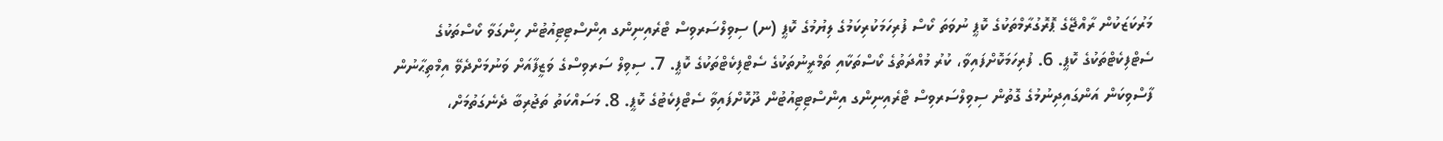މަރުކަޒަކުން ރާއްޖޭގެ ޕޮރޮގުރާމްތަކުގެ ކޮޕީ ނުވަތަ ކޯސް ފުރިހަމަކުރިކަމުގެ ލިޔުމުގެ ކޮޕީ (ނ) ސިވިލްސަރވިސް ޓްރެއިނިންގ އިންސްޓިޓިއުޓުން ހިންގަވާ ކޯސްތަކުގެ ސެޓްފިކެޓްތަކުގެ ކޮޕީ. 6. ފުރިހަމަކޮށްފައިވާ، ކުރު މުއްދަތުގެ ކޯސްތަކާއި ތަމްރީނުތަކުގެ ސެޓްފިކެޓްތަކުގެ ކޮޕީ. 7. ސިވިލް ސަރވިސްގެ ވަޒީފާއަށް ވަނުމަށްދެވޭ އިމްތިޙާނުން ފާސްވިކަން އަންގައިދިނުމުގެ ގޮތުން ސިވިލްސަރވިސް ޓްރެއިނިންގ އިންސްޓިޓިއުޓުން ދޫކޮށްފައިވާ ސެޓްފިކެޓުގެ ކޮޕީ. 8. މަސައްކަތު ތަޖުރިބާ ދެނެގަތުމަށް،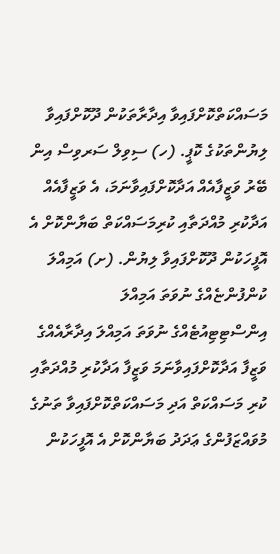މަސައްކަތްކޮށްފައިވާ އިދާރާތަކުން ދޫކޮށްފައިވާ ލިޔުންތަކުގެ ކޮޕީ. (ހ) ސިވިލް ސަރވިސް އިން ބޭރު ވަޒީފާއެއް އަދާކޮށްފައިވާނަމަ، އެ ވަޒީފާއެއް އަދާކުރި މުއްދަތާއި ކުރިމަސައްކަތް ބަޔާންކޮށް އެ އޮފީހަކުން ދޫކޮށްފައިވާ ލިޔުން. (ށ) އަމިއްލަ ކުންފުންޏެއްގެ ނުވަތަ އަމިއްލަ އިންސްޓިޓިއުޓެއްގެ ނުވަތަ އަމިއްލަ އިދާރާއެއްގެ ވަޒީފާ އަދާކޮށްފައިވާނަމަ ވަޒީފާ އަދާކުރި މުއްދަތާއި ކުރި މަސައްކަތް އަދި މަސައްކަތްކޮށްފައިވާ ތަނުގެ މުވައްޒަފުންގެ ޢަދަދު ބަޔާންކޮށް އެ އޮފީހަކުން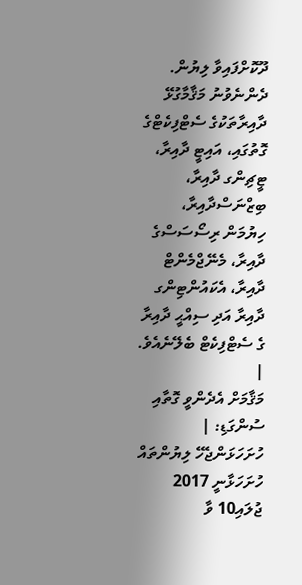ދޫކޮށްފައިވާ ލިޔުން.
ދެންނެވުނު މަޤާމާގުޅޭ ދާއިރާތަކުގެ ސެޓްފިކެޓްގެ ގޮތުގައި، އައިޓީ ދާއިރާ، ޓީޗިންގ ދާއިރާ، ބިޒްނަސްދާއިރާ، ހިޔުމަން ރިސޯސަސްގެ ދާއިރާ، މެނޭޖްމެންޓް ދާއިރާ، އެކައުންޓިންގ ދާއިރާ އަދި ސިއްޙީ ދާއިރާ ގެ ސެޓްފިކެޓް ބެލޭނެއެވެ. |
މަޤާމަށް އެދެންވީ ގޮތާއި ސުންގަޑި: |
ހުށަހަޅަންޖެހޭ ލިޔުންތައް ހުށަހަޅާނީ 2017 ޖުލައި10 ވާ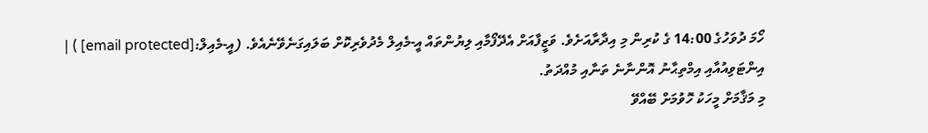ހޯމަ ދުވަހުގެ 14:00 ގެ ކުރިން މި އިދާރާއަށެވެ. ވަޒީފާއަށް އެދޭފޯމާއި ލިޔުންތައް އީ-މެއިލް މެދުވެރިކޮށް ބަލައިގަނެވޭނެއެވެ. (އީ-މެއިލް:[email protected] ) |
އިންޓަވިއުއާއި އިމްތިޙާނު އޮންނާނެ ތަނާއި މުއްދަތު.
މި މަޤާމަށް މީހަކު ހޮވުމަށް ބޭއްވޭ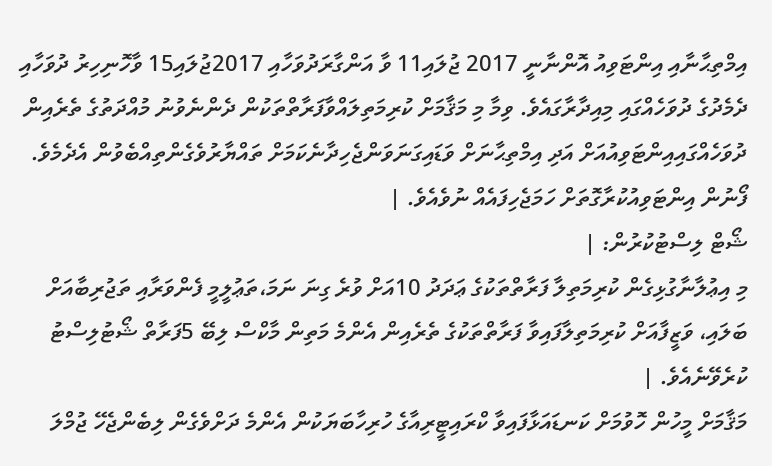އިމްތިޙާނާއި އިންޓަވިއު އޮންނާނީ 2017 ޖުލައި11 ވާ އަންގާރަދުވަހާއި 2017ޖުލައި15 ވާހޮނިހިރު ދުވަހާއި ދެމެދުގެ ދުވަހެއްގައި މިއިދާރާގައެވެ. ވިމާ މި މަޤާމަށް ކުރިމަތިލައްވާފަރާތްތަކުން ދެންނެވުނު މުއްދަތުގެ ތެރެއިން ދުވަހެއްގައިއިންޓަވިއުއަށް އަދި އިމްތިޙާނަށް ވަޑައިގަނަވަންޖެހިދާނެކަމަށް ތައްޔާރުވެގެންތިއްބެވުން އެދެމެވެ. ފޯނުން އިންޓަވިއުކުރާގޮތަށް ހަމަޖެހިފައެއް ނުވެއެވެ. |
ޝޯޓް ލިސްޓުކުރުން: |
މި އިޢުލާނާގުޅިގެން ކުރިމަތިލާ ފަރާތްތަކުގެ ޢަދަދު 10އަށް ވުރެ ގިނަ ނަމަ،ތަޢުލީމީ ފެންވަރާއި ތަޖުރިބާއަށް ބަލައި، ވަޒީފާއަށް ކުރިމަތިލާފައިވާ ފަރާތްތަކުގެ ތެރެއިން އެންމެ މަތިން މާކްސް ލިބޭ 5ފަރާތް ޝޯޓުލިސްޓު ކުރެވޭނެއެވެ. |
މަޤާމަށް މީހުން ހޮވުމަށް ކަނޑައަޅާފައިވާ ކްރައިޓީރިއާގެ ހުރިހާބަޔަކުން އެންމެ ދަށްވެގެން ލިބެންޖެހޭ ޖުމްލަ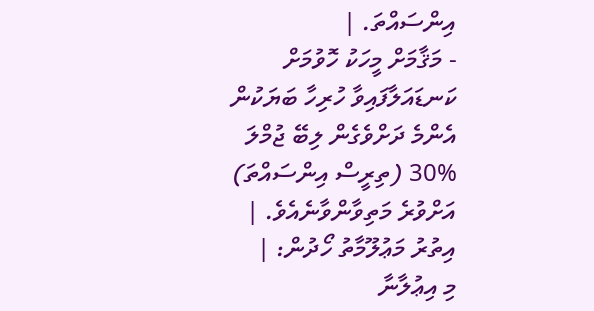އިންސައްތަ. |
- މަޤާމަށް މީހަކު ހޮވުމަށް ކަނޑައަލާފައިވާ ހުރިހާ ބަޔަކުން އެންމެ ދަށްވެގެން ލިބޭ ޖުމްލަ %30 (ތިރީސް އިންސައްތަ) އަށްވުރެ މަތިވާންވާނެއެވެ. |
އިތުރު މަޢުލޫމާތު ހޯދުން: |
މި އިޢުލާނާ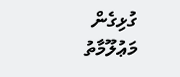ގުޅިގެން މަޢުލޫމާތު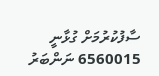ސާފުކުރުމަށް ގުޅާނީ 6560015 ނަންބަރު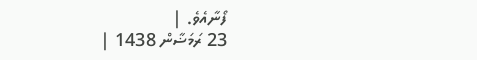ފޯނާއެވެ. |
23 ރަމަޟާން 1438 |